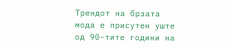Трендот на брзата мода е присутен уште од 90-тите години на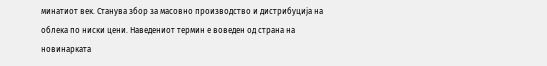минатиот век. Станува збор за масовно производство и дистрибуција на облека по ниски цени. Наведениот термин е воведен од страна на новинарката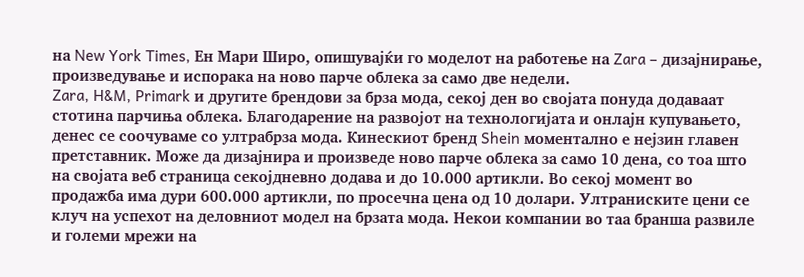на New York Times, Ен Мари Широ, опишувајќи го моделот на работење на Zara – дизајнирање, произведување и испорака на ново парче облека за само две недели.
Zara, H&M, Primark и другите брендови за брза мода, секој ден во својата понуда додаваат стотина парчиња облека. Благодарение на развојот на технологијата и онлајн купувањето, денес се соочуваме со ултрабрза мода. Кинескиот бренд Shein моментално е нејзин главен претставник. Може да дизајнира и произведе ново парче облека за само 10 дена, со тоа што на својата веб страница секојдневно додава и до 10.000 артикли. Во секој момент во продажба има дури 600.000 артикли, по просечна цена од 10 долари. Ултраниските цени се клуч на успехот на деловниот модел на брзата мода. Некои компании во таа бранша развиле и големи мрежи на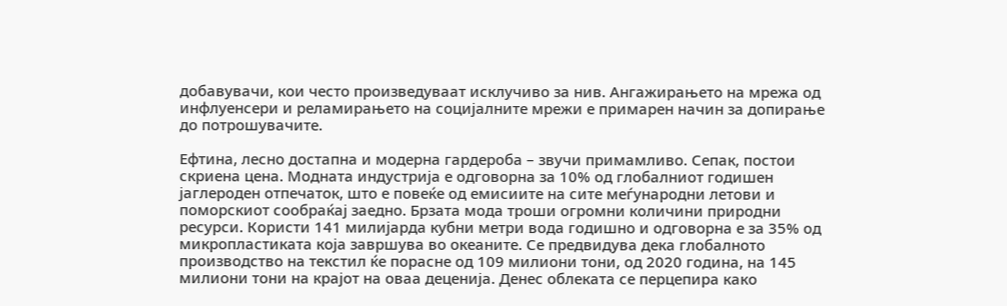добавувачи, кои често произведуваат исклучиво за нив. Ангажирањето на мрежа од инфлуенсери и реламирањето на социјалните мрежи е примарен начин за допирање до потрошувачите.

Ефтина, лесно достапна и модерна гардероба – звучи примамливо. Сепак, постои скриена цена. Модната индустрија е одговорна за 10% од глобалниот годишен јаглероден отпечаток, што е повеќе од емисиите на сите меѓународни летови и поморскиот сообраќај заедно. Брзата мода троши огромни количини природни ресурси. Користи 141 милијарда кубни метри вода годишно и одговорна е за 35% од микропластиката која завршува во океаните. Се предвидува дека глобалното производство на текстил ќе порасне од 109 милиони тони, од 2020 година, на 145 милиони тони на крајот на оваа деценија. Денес облеката се перцепира како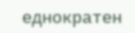еднократен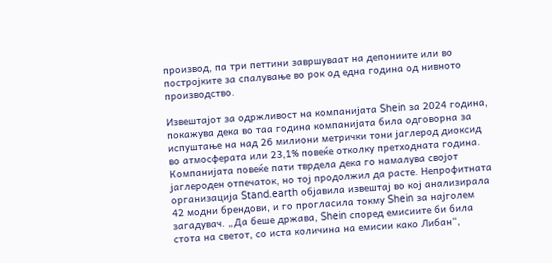производ, па три петтини завршуваат на депониите или во постројките за спалување во рок од една година од нивното производство.

Извештајот за одржливост на компанијата Shein за 2024 година, покажува дека во таа година компанијата била одговорна за испуштање на над 26 милиони метрички тони јаглерод диоксид во атмосферата или 23,1% повеќе отколку претходната година. Компанијата повеќе пати тврдела дека го намалува својот јаглероден отпечаток, но тој продолжил да расте. Непрофитната организација Stand.earth објавила извештај во кој анализирала 42 модни брендови, и го прогласила токму Shein за најголем загадувач. „Да беше држава, Shein според емисиите би била стота на светот, со иста количина на емисии како Либан“,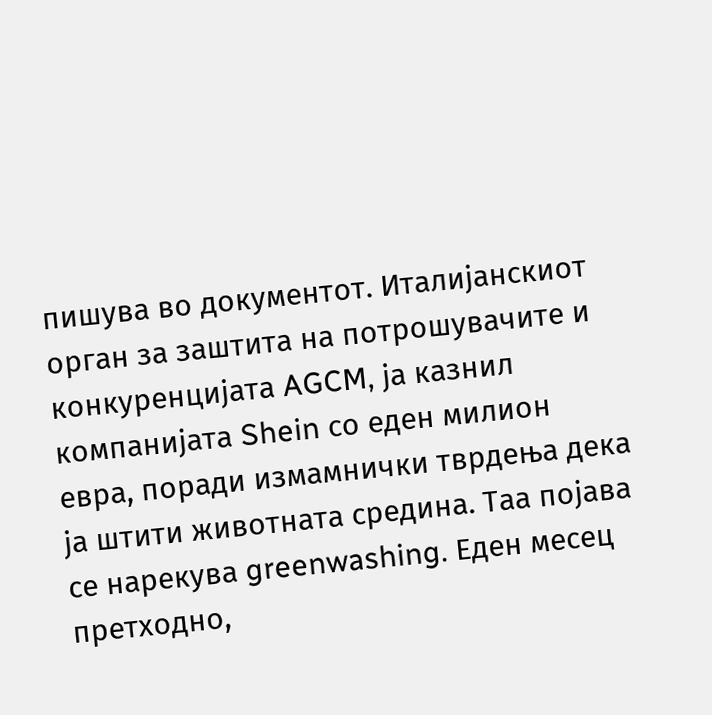пишува во документот. Италијанскиот орган за заштита на потрошувачите и конкуренцијата AGCM, ја казнил компанијата Shein со еден милион евра, поради измамнички тврдења дека ја штити животната средина. Таа појава се нарекува greenwashing. Еден месец претходно,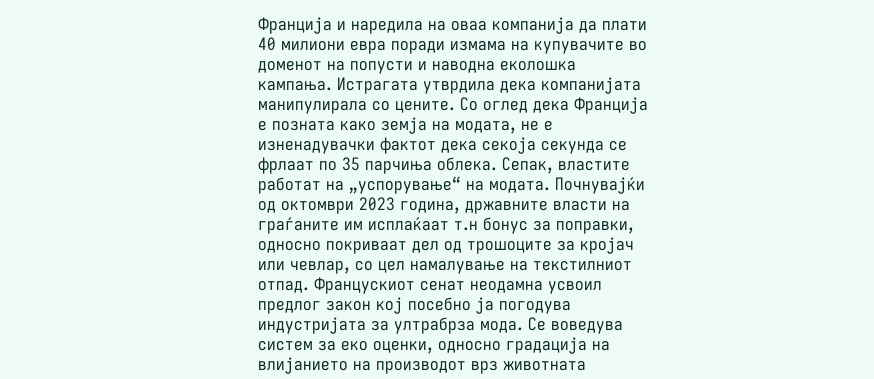Франција и наредила на оваа компанија да плати 40 милиони евра поради измама на купувачите во доменот на попусти и наводна еколошка кампања. Истрагата утврдила дека компанијата манипулирала со цените. Со оглед дека Франција е позната како земја на модата, не е изненадувачки фактот дека секоја секунда се фрлаат по 35 парчиња облека. Сепак, властите работат на „успорување“ на модата. Почнувајќи од октомври 2023 година, државните власти на граѓаните им исплаќаат т.н бонус за поправки, односно покриваат дел од трошоците за кројач или чевлар, со цел намалување на текстилниот отпад. Францускиот сенат неодамна усвоил предлог закон кој посебно ја погодува индустријата за ултрабрза мода. Се воведува систем за еко оценки, односно градација на влијанието на производот врз животната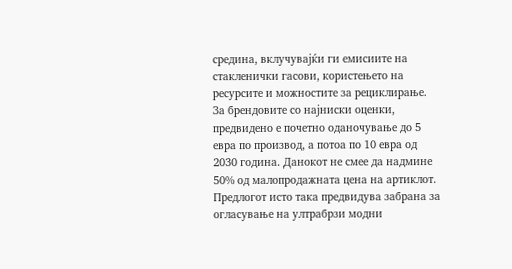средина, вклучувајќи ги емисиите на стакленички гасови, користењето на ресурсите и можностите за рециклирање. За брендовите со најниски оценки, предвидено е почетно оданочување до 5 евра по производ, а потоа по 10 евра од 2030 година. Данокот не смее да надмине 50% од малопродажната цена на артиклот. Предлогот исто така предвидува забрана за огласување на ултрабрзи модни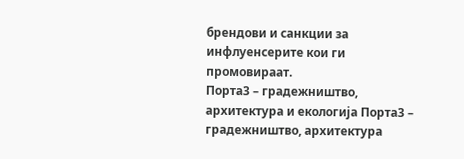брендови и санкции за инфлуенсерите кои ги промовираат.
Порта3 – градежништво, архитектура и екологија Порта3 – градежништво, архитектура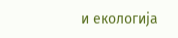и екологија